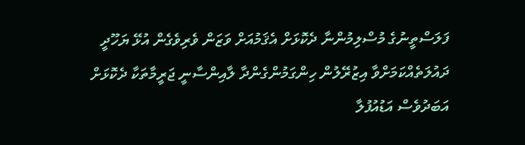ފަލަސްތީނުގެ މުސްލިމުންނާ ދެކޮޅަށް އެޤަމުއަށް ވަޒަން ވެރިވެގެން އުޅޭ ޔަހޫދީ ދައުލަތެއްކަމަށްވާ އިޒުރޭލުން ހިންގަމުންގެންދާ ލާއިންސާނީ ޖަރީމާތަކާ ދެކޮޅަށް އަބަދުވެސް އަޑުއުފުލާ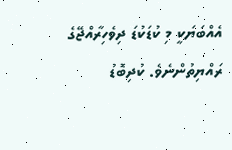އެއްބަޔަކީ މި ކުޑަކުޑަ ދިވެހިރާއްޖޭގެ ރައްޔިތުންނެވެ. ކުދިބޮޑު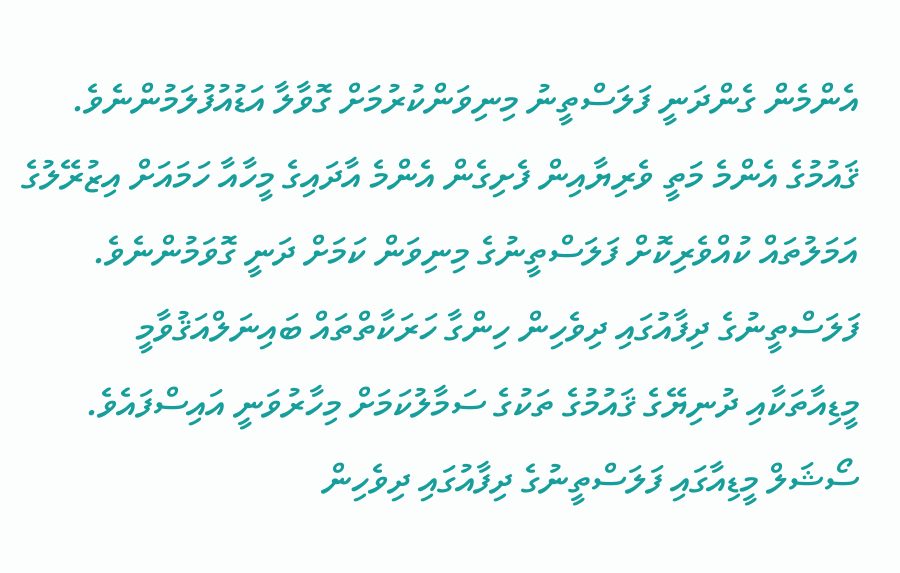އެންމެން ގެންދަނީ ފަލަސްތީނު މިނިވަންކުރުމަށް ގޮވާލާ އަޑުއުފުލަމުންނެވެ. ޤައުމުގެ އެންމެ މަތީ ވެރިޔާއިން ފެށިގެން އެންމެ އާދައިގެ މީހާއާ ހަމައަށް އިޒުރޭލުގެ އަމަލުތައް ކުއްވެރިކޮށް ފަލަސްތީނުގެ މިނިވަން ކަމަށް ދަނީ ގޮވަމުންނެވެ.
ފަލަސްތީނުގެ ދިފާއުގައި ދިވެހިން ހިންގާ ހަރަކާތްތައް ބައިނަލްއަޤުވާމީ މީޑިއާތަކާއި ދުނިޔޭގެ ޤައުމުގެ ތަކުގެ ސަމާލުކަމަށް މިހާރުވަނީ އައިސްފައެވެ. ސޯޝަލް މީޑިއާގައި ފަލަސްތީނުގެ ދިފާއުގައި ދިވެހިން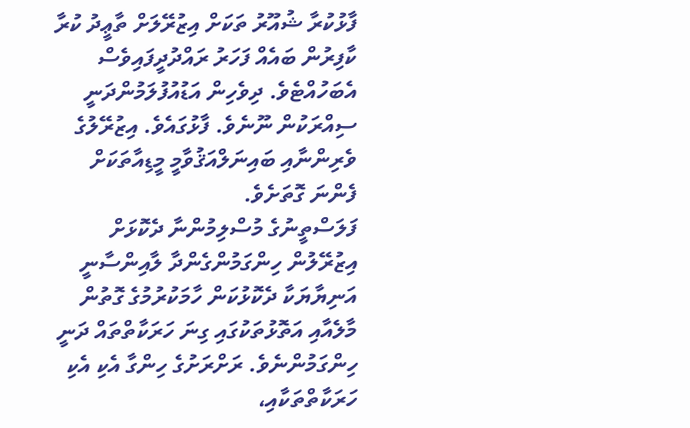ފާޅުކުރާ ޝުއޫރު ތަކަށް އިޒުރޭލަށް ތާޢީދު ކުރާ ކާފިރުން ބައެއް ފަހަރު ރައްދުދީފައިވެސް އެބަހުއްޓެވެ. ދިވެހިން އަޑުއުފުލަމުންދަނީ ސިއްރަކުން ނޫނެވެ. ފާޅުގައެވެ. އިޒުރޭލުގެ ވެރިންނާއި ބައިނަލްއަޤުވާމީ މީޑިއާތަކަށް ފެންނަ ގޮތަށެވެ.
ފަލަސްތީނުގެ މުސްލިމުންނާ ދެކޮޅަށް އިޒުރޭލުން ހިންގަމުންގެންދާ ލާއިންސާނީ އަނިޔާޔަކާ ދެކޮޅުކަން ހާމަކުރުމުގެ ގޮތުން މާލެއާއި އަތޮޅުތަކުގައި ގިނަ ހަރަކާތްތައް ދަނީ ހިންގަމުންނެވެ. ރަށްރަށުގެ ހިންގާ އެކި އެކި ހަރަކާތްތަކާއި،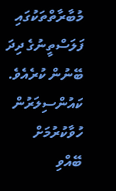މުބާރާތްތަކުގައި ފަލަސްތީނުގެ ދިދަ ބޭނުން ކުރެއެވެ. ކައުންސިލަރުން ހުވާކުރުމަށް ބޭއްވި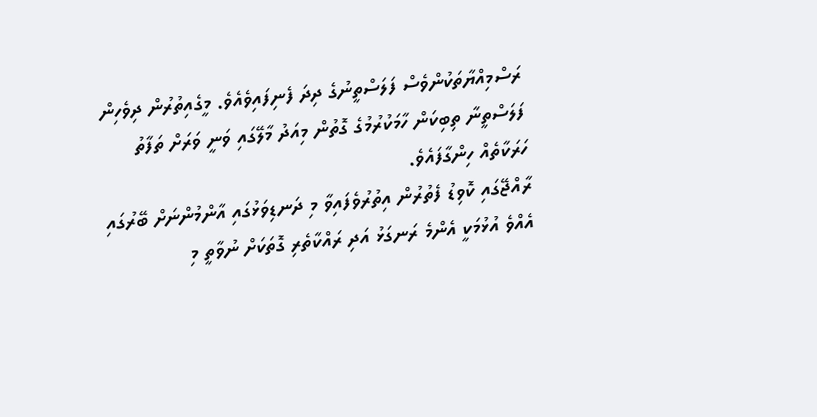ރަސްމިއްޔާތަކުންވެސް ފަލަސްތީނުގެ ދިދަ ފެނިފައިވެއެވެ. މީގެއިތުރުން ދިވެހިން ފަލަސްތީނާ ތިބިކަން ހާމަކުރުމުގެ ގޮތުން މިއަދު މާލޭގައި ވަނީ ވަރަށް ތަފާތު ހަރަކާތެއް ހިންގާފައެވެ.
ރާއްޖޭގައި ކޮވިޑު ފެތުރުން އިތުރުވެފައިވާ މި ދަނޑިވަޅުގައި އާންމުންނަށް ބޭރުގައި އެއްވެ އުޅުމަކީ އެންމެ ރަނގަޅު އަދި ރައްކާތެރި ގޮތަކަށް ނުވާތީ މި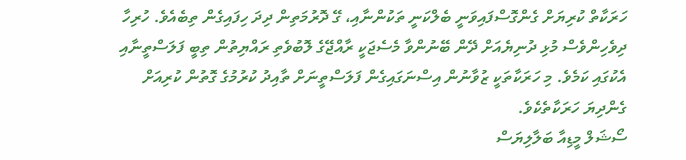ހަރަކާތް ކުރިޔަށް ގެންގޮސްފައިވަނީ ބެލްކަނީ ތަކުންނާއި، ގޭ ދޮރުމަތިން ދިދަ ހިފައިގެން ތިބެއެވެ. ހުރިހާ ދިވެހިންވެސް މުޅި ދުނިޔެއަށް ދޭން ބޭނުންވާ މެސެޖަކީ ރާއްޖޭގެ ލޮބުވެތި ރައްޔިތުން ތިބީ ފަލަސްތީނާއި އެކުގައި ކަމެވެ. މި ހަރަކާތަކީ ޒުވާނުން އިސްނަގައިގެން ފަލަސްތީނަށް ތާއިދު ކުރުމުގެ ގޮތުން ކުރިއަށް ގެންދިޔަ ހަރަކާތެކެވެ.
ސޯޝަލް މީޑިއާ ބަލާލިޔަސް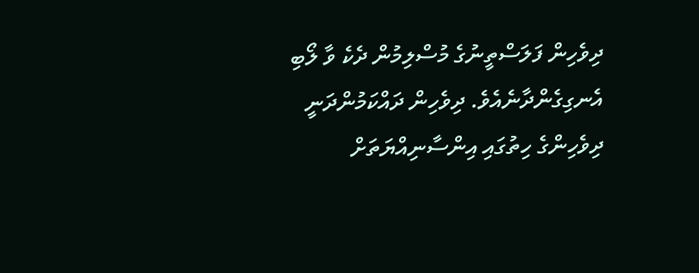ދިވެހިން ފަލަސްތީނުގެ މުސްލިމުން ދެކެ ވާ ލޯބި އެނގިގެންދާނެއެވެ. ދިވެހިން ދައްކަމުންދަނީ ދިވެހިންގެ ހިތުގައި އިންސާނިއްޔަތަށް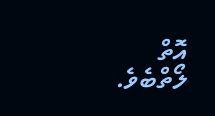އޮތް ލޯތްބެވެ.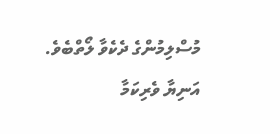މުސްލިމުންގެ ދެކެވާ ލޯތްބެވެ. އަނިޔާ ވެރިކަމާ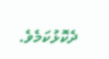ދެކޮޅުކަމެވެ.